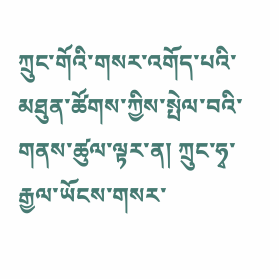ཀྲུང་གོའི་གསར་འགོད་པའི་མཐུན་ཚོགས་ཀྱིས་སྤེལ་བའི་གནས་ཚུལ་ལྟར་ན། ཀྲུང་ཧྭ་རྒྱལ་ཡོངས་གསར་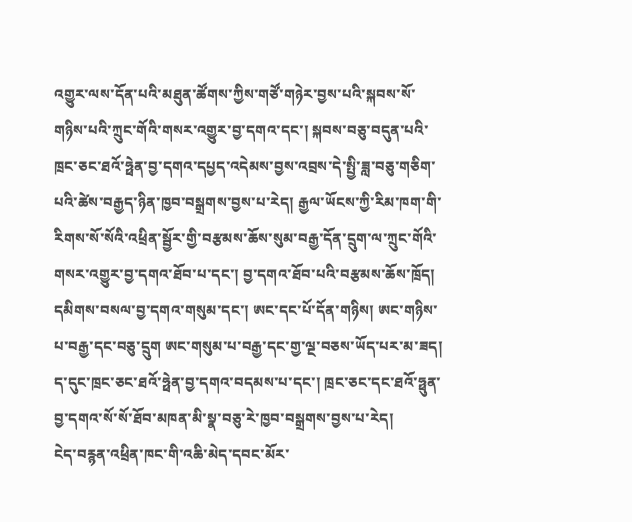འགྱུར་ལས་དོན་པའི་མཐུན་ཚོགས་ཀྱིས་གཙོ་གཉེར་བྱས་པའི་སྐབས་སོ་གཉིས་པའི་ཀྲུང་གོའི་གསར་འགྱུར་བྱ་དགའ་དང་། སྐབས་བཅུ་བདུན་པའི་ཁྲང་ཅང་ཐའོ་ཧྥེན་བྱ་དགའ་དཔྱད་འདེམས་བྱས་འབྲས་དེ་སྤྱི་ཟླ་བཅུ་གཅིག་པའི་ཚེས་བརྒྱད་ཉིན་ཁྱབ་བསྒྲགས་བྱས་པ་རེད། རྒྱལ་ཡོངས་ཀྱི་རིམ་ཁག་གི་རིགས་སོ་སོའི་འཕྲིན་སྦྱོར་གྱི་བརྩམས་ཆོས་སུམ་བརྒྱ་དོན་དྲུག་ལ་ཀྲུང་གོའི་གསར་འགྱུར་བྱ་དགའ་ཐོབ་པ་དང་། བྱ་དགའ་ཐོབ་པའི་བརྩམས་ཆོས་ཁྲོད། དམིགས་བསལ་བྱ་དགའ་གསུམ་དང་། ཨང་དང་པོ་དོན་གཉིས། ཨང་གཉིས་པ་བརྒྱ་དང་བཅུ་དྲུག ཨང་གསུམ་པ་བརྒྱ་དང་གྱ་ལྔ་བཅས་ཡོད་པར་མ་ཟད། ད་དུང་ཁྲང་ཅང་ཐའོ་ཧྥེན་བྱ་དགའ་བདམས་པ་དང་། ཁྲང་ཅང་དང་ཐའོ་ཧྥུན་བྱ་དགའ་སོ་སོ་ཐོབ་མཁན་མི་སྣ་བཅུ་རེ་ཁྱབ་བསྒྲགས་བྱས་པ་རེད།
ངེད་བརྙན་འཕྲིན་ཁང་གི་འཆི་མེད་དབང་མོར་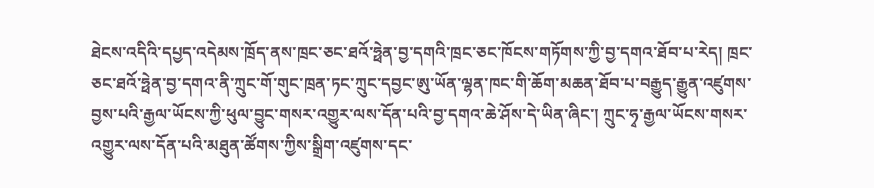ཐེངས་འདིའི་དཔྱད་འདེམས་ཁྲོད་ནས་ཁྲང་ཅང་ཐའོ་ཧྥེན་བྱ་དགའི་ཁྲང་ཅང་ཁོངས་གཏོགས་ཀྱི་བྱ་དགའ་ཐོབ་པ་རེད། ཁྲང་ཅང་ཐའོ་ཧྥེན་བྱ་དགའ་ནི་ཀྲུང་གོ་གུང་ཁྲན་ཏང་ཀྲུང་དབྱང་ཨུ་ཡོན་ལྷན་ཁང་གི་ཆོག་མཆན་ཐོབ་པ་བརྒྱུད་རྒྱུན་འཛུགས་བྱས་པའི་རྒྱལ་ཡོངས་ཀྱི་ཕུལ་བྱུང་གསར་འགྱུར་ལས་དོན་པའི་བྱ་དགའ་ཆེ་ཤོས་དེ་ཡིན་ཞིང་། ཀྲུང་ཧྭ་རྒྱལ་ཡོངས་གསར་འགྱུར་ལས་དོན་པའི་མཐུན་ཚོགས་ཀྱིས་སྒྲིག་འཛུགས་དང་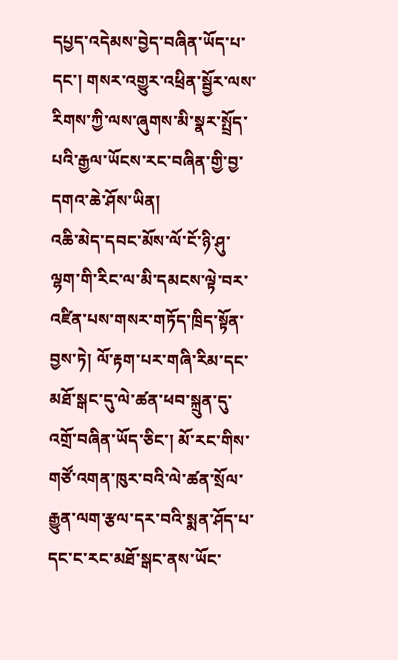དཔྱད་འདེམས་བྱེད་བཞིན་ཡོད་པ་དང་། གསར་འགྱུར་འཕྲིན་སྦྱོར་ལས་རིགས་ཀྱི་ལས་ཞུགས་མི་སྣར་སྤྲོད་པའི་རྒྱལ་ཡོངས་རང་བཞིན་གྱི་བྱ་དགའ་ཆེ་ཤོས་ཡིན།
འཆི་མེད་དབང་མོས་ལོ་ངོ་ཉི་ཤུ་ལྷག་གི་རིང་ལ་མི་དམངས་ལྟེ་བར་འཛིན་པས་གསར་གཏོད་ཁྲིད་སྟོན་བྱས་ཏེ། ལོ་རྟག་པར་གཞི་རིམ་དང་མཐོ་སྒང་དུ་ལེ་ཚན་ཕབ་སྐྲུན་དུ་འགྲོ་བཞིན་ཡོད་ཅིང་། མོ་རང་གིས་གཙོ་འགན་ཁུར་བའི་ལེ་ཚན་སྲོལ་རྒྱུན་ལག་རྩལ་དར་བའི་སྨན་ཤོད་པ་དང་ང་རང་མཐོ་སྒང་ནས་ཡོང་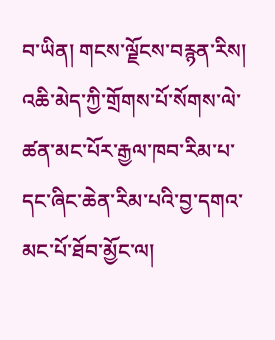བ་ཡིན། གངས་ལྗོངས་བརྙན་རིས། འཆི་མེད་ཀྱི་གྲོགས་པོ་སོགས་ལེ་ཚན་མང་པོར་རྒྱལ་ཁབ་རིམ་པ་དང་ཞིང་ཆེན་རིམ་པའི་བྱ་དགའ་མང་པོ་ཐོབ་མྱོང་ལ།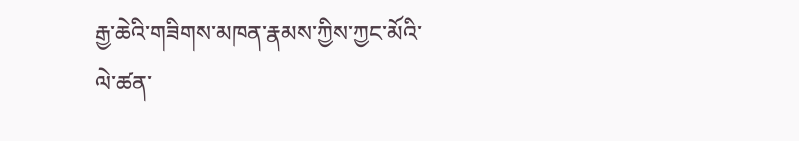རྒྱ་ཆེའི་གཟིགས་མཁན་རྣམས་ཀྱིས་ཀྱང་མོའི་ལེ་ཚན་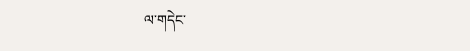ལ་གདེང་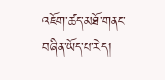འཇོག་ཚད་མཐོ་གནང་བཞིན་ཡོད་པ་རེད།